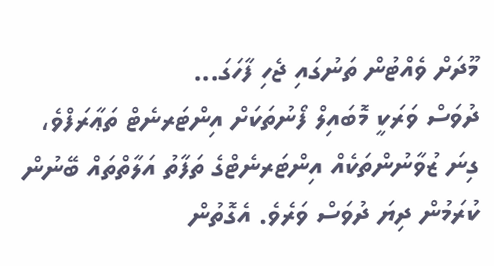މޫދަށް ވެއްޓުން ތަނުގައި ޖެހި ފާހަގަ...
ދުވަސް ވަރަކީ މޮބައިލް ފޯނުތަކަށް އިންޓަރނެޓް ތަޢާރަފްވެ، ގިނަ ޒުވާނުންތަކެއް އިންޓަރނެޓްގެ ތަފާތު އަލާތްތައް ބޭނުން ކުރަމުން ދިޔަ ދުވަސް ވަރެވެ. އެގޮތުން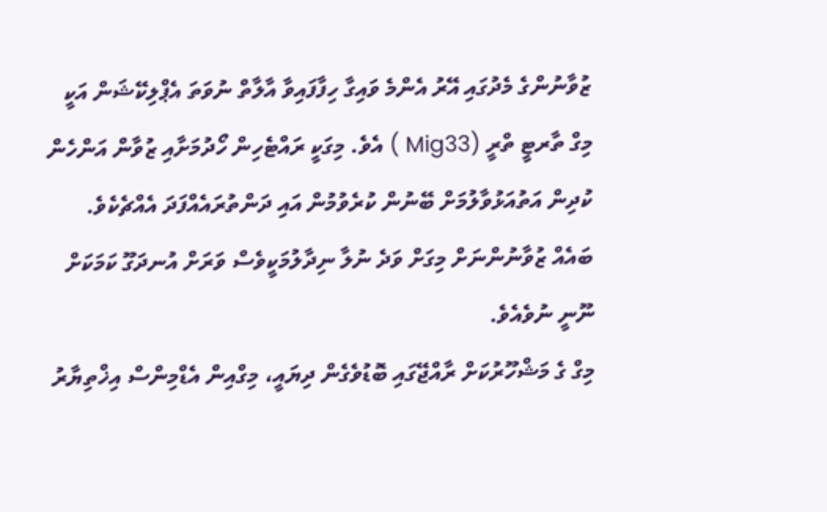ޒުވާނުންގެ މެދުގައި އޭރު އެންމެ ވައިގާ ހިފާފައިވާ އާލާތް ނުވަތަ އެޕްލިކޭޝަން އަކީ މިގް ތާރޓީ ތްރީ (Mig33 ) އެވެ. މިގަކީ ރައްޓެހިން ހޯދުމަށާއި ޒުވާން އަންހެން ކުދިން އަތުއަޅުވާލުމަށް ބޭނުން ކުރެވުމުން އައި ދަންތުރައެއްފަދަ އެއްޗެކެވެ. ބައެއް ޒުވާނުންނަށް މިގަށް ވަދެ ނުލާ ނިދާލުމަކީވެސް ވަރަށް އުނދަގޫ ކަމަކަށް ނޫނީ ނުވެއެވެ.
މިގް ގެ މަޝްހޫރުކަށް ރާއްޖޭގައި ބޮޑުވެގެން ދިޔައީ، މިގްއިން އެޑްމިންސް އިޚްތިޔާރު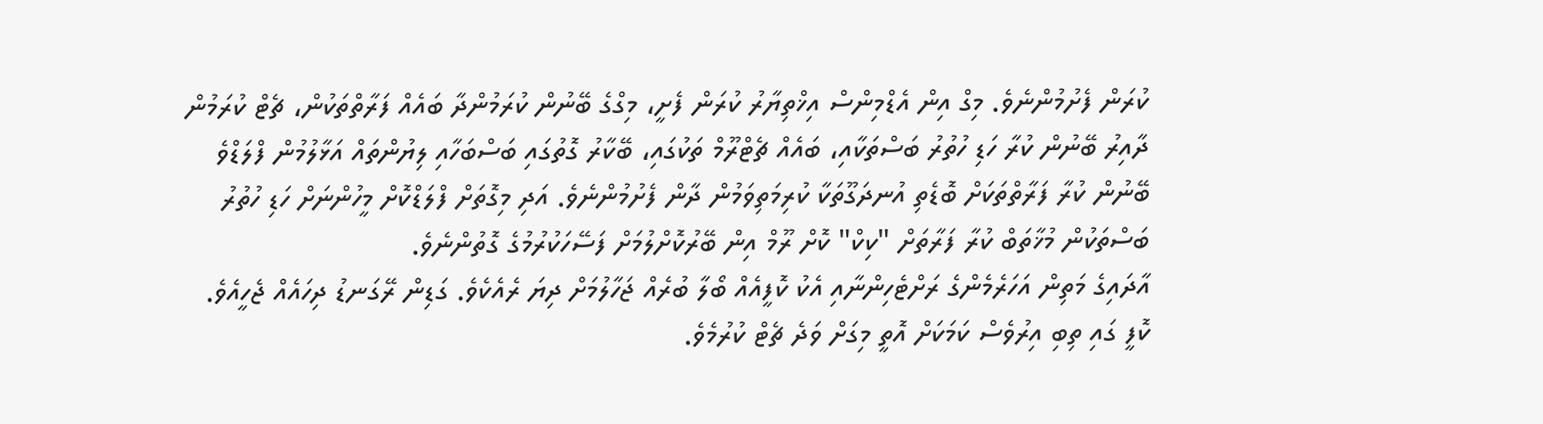ކުރަން ފެށުމުންނެވެ. މިގް އިން އެޑްމިންސް އިޚްތިޔާރު ކުރަން ފެށީ، މިގްގެ ބޭނުން ކުރަމުންދާ ބައެއް ފަރާތްތަކުން، ޗެޓް ކުރަމުން ދާއިރު ބޭނުން ކުރާ ހަޑި ހުތުރު ބަސްތަކާއި، ބައެއް ޗެޓްރޫމް ތަކުގައި، ބޭކާރު ގޮތުގައި ބަސްބަހާއި ލިޔުންތައް އަޅާލުމުން ފްލަޑްވެ ބޭނުން ކުރާ ފަރާތްތަކަށް ބޮޑެތި އުނދަގޫތަކާ ކުރިމަތިވަމުން ދާން ފެށުމުންނެވެ. އަދި މިގޮތަށް ފްލަޑްކޮށް މީހުންނަށް ހަޑި ހުތުރު ބަސްތަކުން މުޚާތަބް ކުރާ ފަރާތަށް "ކިކް" ކޮށް ރޫމް އިން ބޭރުކޮށްލުމަށް ފަސޭހަކުރުމުގެ ގޮތުންނެވެ.
އާދައިގެ މަތިން އަހަރެމެންގެ ރަށްޓެހިންނާއި އެކު ކޮފީއެއް ބޯލާ ބުރެއް ޖަހާލުމަށް ދިޔަ ރެއެކެވެ. ގަޑިން ރޭގަނޑު ދިހައެއް ޖެހީއެވެ. ކޮފީ ގައި ތިބި އިރުވެސް ކަމަކަށް އޮތީ މިގަށް ވަދެ ޗެޓް ކުރުމެވެ.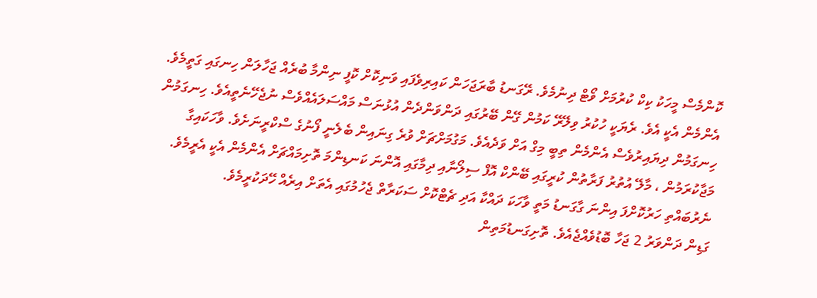ކޮންމެސް މީހަކު ކިކް ކުރުމަށް ވޯޓް ދިނުމެވެ. ރޭގަނޑު ބާރަޖަހަން ކައިރިވެފައި ވަނިކޮށް ކޮފީ ނިންމާ ބުރެއް ޖަހާލަން ހިނގައި ގަތީމެވެ. އެންމެން އެކީ އެވެ. ރެޔަކީ ހުކުރު ވިލޭރޭ ކަމުން ގޭން ބޭރުގައި ދަންވަންދެން އުޅުނަސް މައްސަލައެއްވެސް ނުޖެހޭނެތީއެވެ. ހިނގަމުން ހިނގަމުން ދިޔައިރުވެސް އެންމެން ތިބީ މިގް އަށް ވަދެއެވެ. މަގުމަށްޗަށް ވުރެ ގިނައިން ބެލެނީ ފޯނުގެ ސްކްރީނަށެވެ. ވާހަކައިގާ މަޖާކުރަމުން ، މާލޭ އުތުރު ފަރާތުން ކުރީގައި ބޭންކް އޮފް ސިލޯނާއި ދިމާގައި އޮންނަ ކަނޑިންމަ ތޮށިމައްޗަށް އެންމެން އެކީ އެރީމެވެ. ނެރުބައްތި ހަރުކޮށްފަ އިންނަ ގާގަނޑު މަތީ ވާހަކަ ދައްކާ އަދި ޗެޓްކޮށް ސަކަރާތް ޖެހުމުގައި އެތަށް އިރެއް ހޭދަކުރީމެވެ.
ގަޑިން ދަންވަރު 2 ޖަހާ ބޮޑުވެއްޖެއެވެ. ތޮށިގަނޑުމަތިން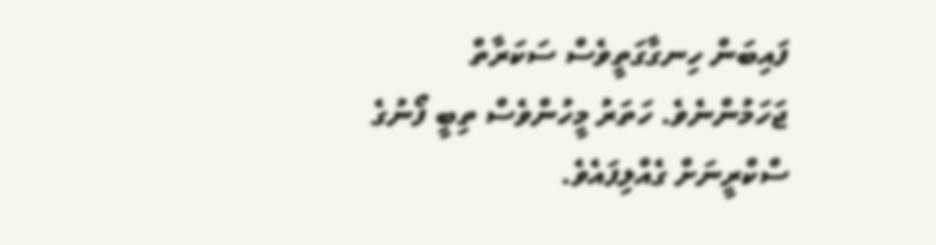ފައިބަން ހިނގާގަތީވެސް ސަކަރާތް ޖަހަމުންނެވެ. ހަތަރު މީހުންވެސް ތިބީ ފޯނުގެ ސްކްރީނަށް ގެއްލިފައެވެ.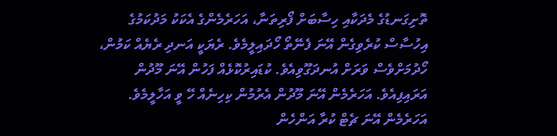ތޮށިގަނޑުގެ މެދަކާއި ހިސާބަށް ފޯރިތަނާ، އަހަރެމެންގެ އެކަކު މަދުކަމުގެ އިހުސާސް ކުރެވިގެން އޭނަ ފެނޭތޯ ހޯދައިލީމެވެ. ރެޔަކީ އަނދި ރެޔެއް ކަމުން، ހޯދުމަށްވެސް ވަރަށް އުނދަގޫވިއެވެ. ކުޑައިރުކޮޅެއް ފަހުން އޭނަ މޫދުން އަރައިފިއެވެ. އަހަރެމެން އޭނަ މޫދުން އެރުމުން ކިހިނެއް ހޭ ވީ އަހާލީމެވެ. އަހަރެމެން އޭނަ ޗެޓް ކުރާ އަންހެން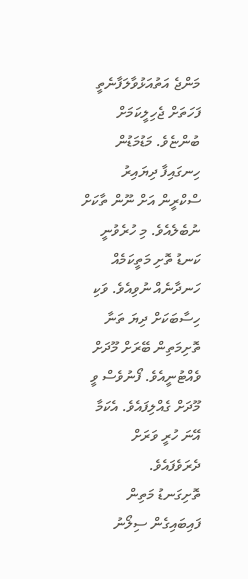މަންޖެ އަތުއަޅުވާލަފާނެތީ ފަހަތަށް ޖެހިލީކަމަށް ބުންޏެވެ. މަޑުމަޑުން ހިނގައިފާ ދިޔައިރު ސްކްރީން އަށް ނޫން ތާކަށް ނުބެލެއެވެ. މި ހުރެވުނީ ކަނޑު ތޮށި މަތީކަމެއް ހަނދާނެއް ނުވިއެވެ. ވަކި ހިސާބަކަށް ދިޔަ ތަނާ ތޮށިމަތިން ބޭރަށް މޫދަށް ވެއްޓުނީއެވެ. ފޯނުވެސް ވީ މޫދަށް ގެއްލިފައެވެ. އެކަމާ އޭނަ ހުރީ ވަރަށް ދެރަވެފައެވެ.
ތޮށިގަނޑު މަތިން ފައިބައިގެން ސިލޯނު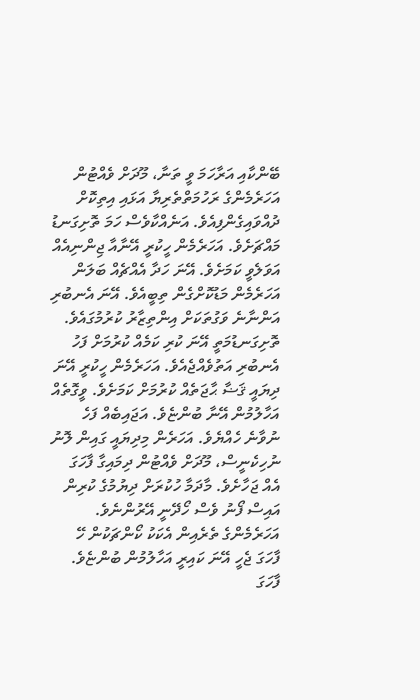ބޭންކާއި އަރާހަމަ ވީ ތަނާ، މޫދަށް ވެއްޓުން އަހަރެމެންގެ ރަހުމަތްތެރިޔާ އަޅައި އިތިކޮށް ދުއްވައިގެންފިއެވެ. އަނެއްކާވެސް ހަމަ ތޮށިގަނޑު މައްޗަށެވެ. އަހަރެމެން ހީކުރީ އޭނާއާ ޖިންނިއެއް އަވަލެވީ ކަމަށެވެ. އޭނަ ހަދާ އެއްޗެއް ބަލަން އަހަރެމެން މަޑުކޮށްގެން ތިބީއެވެ. އޭނަ އެނބުރި އަންނާނެ ވަގުތަކަށް އިންތިޒާރު ކުރުމުގައެވެ. ތޮށިގަނޑުމަތީ އޭނަ ކުރި ކަމެއް ކުރުމަށް ފަހު އެނބުރި އަތުވެއްޖެއެވެ. އަހަރެމެން ހީކުރީ އޭނަ ދިޔައީ ޤަޟާ ޙާޖަތެއް ކުރުމަށް ކަމަށެވެ. ވީގޮތެއް އަހާލުމުން އޭނާ ބުންޏެވެ. އަޖައިބެއް ފަހެ ނުވާނެ ހެއްޔެވެ. އަހަރެން މިދިޔައީ ގައިން ލޮނު ނުހިކެނީސް، މޫދަށް ވެއްޓުން ދިމައިގާ ފާހަގަ އެއް ޖަހާށެވެ. މާދަމާ ހުކުރަށް ދިޔުމުގެ ކުރިން އައިސް ފޯނު ވެސް ހޯދޭނީ އޭރުންނެވެ. އަހަރެމެންގެ ތެރެއިން އެކަކު ކޯންޗަކުން ހޭ ފާހަގަ ޖެހީ އޭނަ ކައިރީ އަހާލުމުން ބުންޏެވެ. ފާހަގަ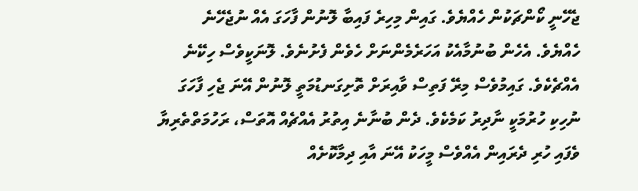ޖެހޭނީ ކޯންޗަކުން ހެއްޔެވެ. ގައިން މިހިރެ ފައިބާ ލޮނުން ފާހަގަ އެއް ނުޖެހޭނެ ހެއްޔެވެ. އެހެން ބުނުމާއެކު އަހަރެމެންނަށް ހެވެން ފެށުނެވެ. ލޮނަކީވެސް ހިކޭނެ އެއްޗެކެވެ. ގައިމުވެސް މިރޭ ފަތިސް ވާއިރަށް ތޮށިގަނޑުމަތީ ލޮނުން އޭނަ ޖެހި ފާހަގަ ނުހިކި ހުރުމަކީ ނާދިރު ކަމެކެވެ. ދެން ބުނާނެ އިތުރު އެއްޗެއް އޮތަސް، ރަހުމަތްތެރިޔާ ވެފައި ހުރި ދެރައިން އެއްވެސް މީހަކު އޭނަ އާއި ދިމާކޮށެއް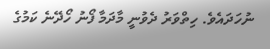ނުހަދައެވެ. ހިތްވަރު ދެވުނީ މާދަމާ ފޯނު ހޯދޭނެ ކަމުގެ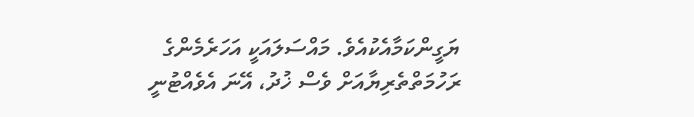ޔަގީންކަމާއެކުއެވެ. މައްސަލައަކީ އަހަރެމެންގެ ރަހުމަތްތެރިޔާއަށް ވެސް ޚުދު، އޭނަ އެވެއްޓުނީ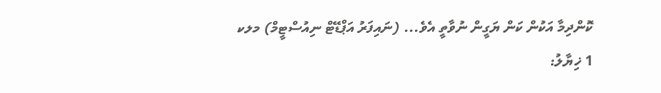ކޮންދިމާ އަކުން ކަން ޔަގީން ނުވާތީ އެވެ... (ނައިފަރު އަޕްޑޭޓް ނިއުސްޓީމް) މލކ
1 ޚިޔާލު: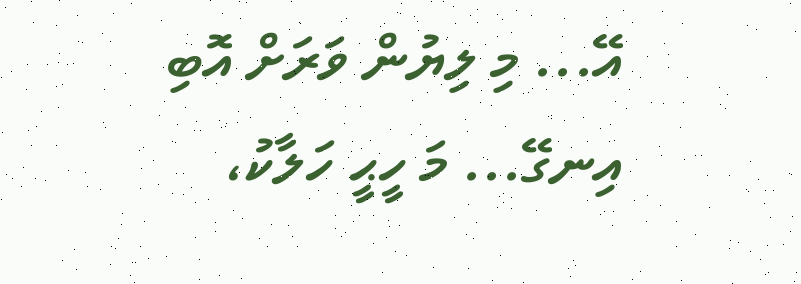އޭ... މި ލިޔުން ވަރަށް އޮބި އިނގޭ... މަ ހީޙީ ހަލާކު،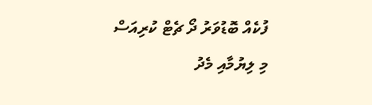ފުކެއް ބޮޑުވަރު ދޯ ޗެޓް ކުރިއަސް
މި ލިޔުމާއި މެދު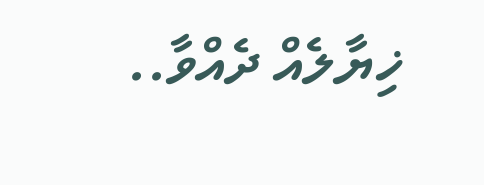ޚިޔާލެއް ދެއްވާ..